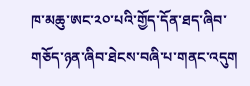ཁ་མཆུ་ཨང་༢༠་པའི་གྱོད་དོན་ཐད་ཞིབ་གཅོད་ཉན་ཞིབ་ཐེངས་བཞི་པ་གནང་འདུག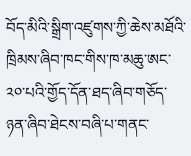བོད་མིའི་སྒྲིག་འཛུགས་ཀྱི་ཆེས་མཐོའི་ཁྲིམས་ཞིབ་ཁང་གིས་ཁ་མཆུ་ཨང་༢༠་པའི་གྱོད་དོན་ཐད་ཞིབ་གཅོད་ཉན་ཞིབ་ཐེངས་བཞི་པ་གནང་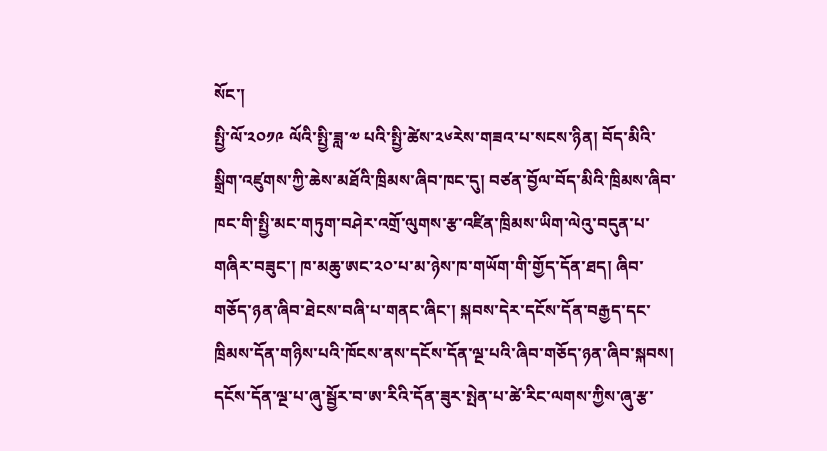སོང་།
སྤྱི་ལོ་༢༠༡༩ ལོའི་སྤྱི་ཟླ་༧ པའི་སྤྱི་ཚེས་༢༦རེས་གཟའ་པ་སངས་ཉིན། བོད་མིའི་སྒྲིག་འཛུགས་ཀྱི་ཆེས་མཐོའི་ཁྲིམས་ཞིབ་ཁང་དུ། བཙན་བྱོལ་བོད་མིའི་ཁྲིམས་ཞིབ་ཁང་གི་སྤྱི་མང་གཏུག་བཤེར་འགྲོ་ལུགས་རྩ་འཛིན་ཁྲིམས་ཡིག་ལེའུ་བདུན་པ་གཞིར་བཟུང་། ཁ་མཆུ་ཨང་༢༠་པ་མ་ཉེས་ཁ་གཡོག་གི་གྱོད་དོན་ཐད། ཞིབ་གཅོད་ཉན་ཞིབ་ཐེངས་བཞི་པ་གནང་ཞིང་། སྐབས་དེར་དངོས་དོན་བརྒྱད་དང་ཁྲིམས་དོན་གཉིས་པའི་ཁོངས་ནས་དངོས་དོན་ལྔ་པའི་ཞིབ་གཅོད་ཉན་ཞིབ་སྐབས། དངོས་དོན་ལྔ་པ་ཞུ་སྦྱོར་བ་ཨ་རིའི་དོན་ཟུར་སྤེན་པ་ཚེ་རིང་ལགས་ཀྱིས་ཞུ་རྩ་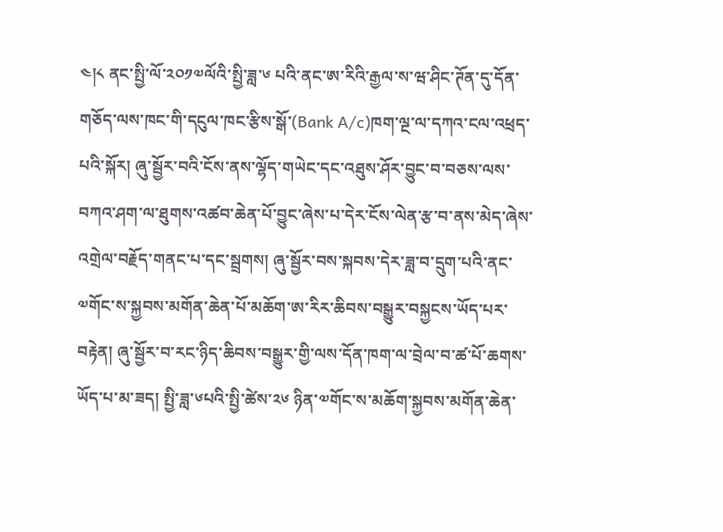༤།༨ ནང་སྤྱི་ལོ་༢༠༡༧ལོའི་སྤྱི་ཟླ་༦ པའི་ནང་ཨ་རིའི་རྒྱལ་ས་ཝ་ཤིང་ཊོན་དུ་དོན་གཅོད་ལས་ཁང་གི་དངུལ་ཁང་རྩིས་སྒོ་(Bank A/c)ཁག་ལྔ་ལ་དཀའ་ངལ་འཕྲད་པའི་སྐོར། ཞུ་སྦྱོར་བའི་ངོས་ནས་ལྷོད་གཡེང་དང་འཐུས་ཤོར་བྱུང་བ་བཅས་ལས་བཀའ་ཤག་ལ་ཐུགས་འཚབ་ཆེན་པོ་བྱུང་ཞེས་པ་དེར་ངོས་ལེན་རྩ་བ་ནས་མེད་ཞེས་འགྲེལ་བརྗོད་གནང་པ་དང་སྦྲགས། ཞུ་སྦྱོར་བས་སྐབས་དེར་ཟླ་བ་དྲུག་པའི་ནང་༧གོང་ས་སྐྱབས་མགོན་ཆེན་པོ་མཆོག་ཨ་རིར་ཆིབས་བསྒྱུར་བསྐྱངས་ཡོད་པར་བརྟེན། ཞུ་སྦྱོར་བ་རང་ཉིད་ཆིབས་བསྒྱུར་གྱི་ལས་དོན་ཁག་ལ་བྲེལ་བ་ཚ་པོ་ཆགས་ཡོད་པ་མ་ཟད། སྤྱི་ཟླ་༦པའི་སྤྱི་ཚེས་༢༦ ཉིན་༧གོང་ས་མཆོག་སྐྱབས་མགོན་ཆེན་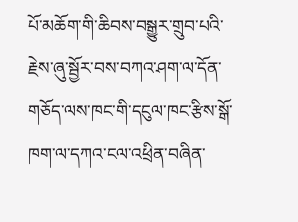པོ་མཆོག་གི་ཆིབས་བསྒྱུར་གྲུབ་པའི་རྗེས་ཞུ་སྦྱོར་བས་བཀའ་ཤག་ལ་དོན་གཅོད་ལས་ཁང་གི་དངུལ་ཁང་རྩིས་སྒོ་ཁག་ལ་དཀའ་ངལ་འཕྲིན་བཞིན་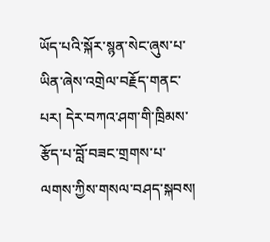ཡོད་པའི་སྐོར་སྙན་སེང་ཞུས་པ་ཡིན་ཞེས་འགྲེལ་བརྗོད་གནང་པར། དེར་བཀའ་ཤག་གི་ཁྲིམས་རྩོད་པ་བློ་བཟང་གྲགས་པ་ལགས་ཀྱིས་གསལ་བཤད་སྐབས།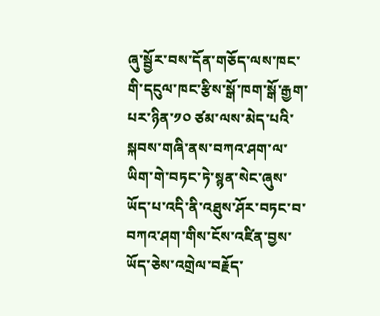ཞུ་སྦྱོར་བས་དོན་གཅོད་ལས་ཁང་གི་དངུལ་ཁང་རྩིས་སྒོ་ཁག་སྒོ་རྒྱག་པར་ཉིན་༡༠ ཙམ་ལས་མེད་པའི་སྐབས་གཞི་ནས་བཀའ་ཤག་ལ་ཡིག་གེ་བཏང་ཏེ་སྙན་སེང་ཞུས་ཡོད་པ་འདི་ནི་འཐུས་ཤོར་བཏང་བ་བཀའ་ཤག་གིས་ངོས་འཛིན་བྱས་ཡོད་ཅེས་འགྲེལ་བརྗོད་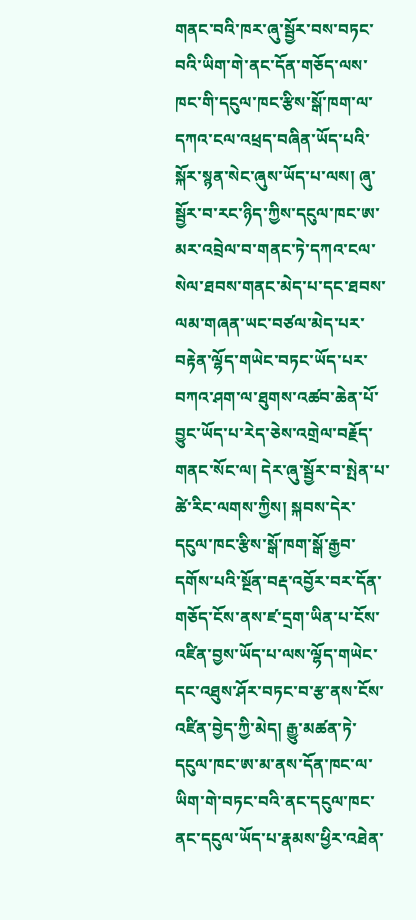གནང་བའི་ཁར་ཞུ་སྦྱོར་བས་བཏང་བའི་ཡིག་གེ་ནང་དོན་གཅོད་ལས་ཁང་གི་དངུལ་ཁང་རྩིས་སྒོ་ཁག་ལ་དཀའ་ངལ་འཕྲད་བཞིན་ཡོད་པའི་སྐོར་སྙན་སེང་ཞུས་ཡོད་པ་ལས། ཞུ་སྦྱོར་བ་རང་ཉིད་ཀྱིས་དངུལ་ཁང་ཨ་མར་འབྲེལ་བ་གནང་ཏེ་དཀའ་ངལ་སེལ་ཐབས་གནང་མེད་པ་དང་ཐབས་ལམ་གཞན་ཡང་བཙལ་མེད་པར་བརྟེན་ལྷོད་གཡེང་བཏང་ཡོད་པར་བཀའ་ཤག་ལ་ཐུགས་འཚབ་ཆེན་པོ་བྱུང་ཡོད་པ་རེད་ཅེས་འགྲེལ་བརྗོད་གནང་སོང་ལ། དེར་ཞུ་སྦྱོར་བ་སྤེན་པ་ཚེ་རིང་ལགས་ཀྱིས། སྐབས་དེར་དངུལ་ཁང་རྩིས་སྒོ་ཁག་སྒོ་རྒྱབ་དགོས་པའི་སྔོན་བརྡ་འབྱོར་བར་དོན་གཅོད་ངོས་ནས་ཛ་དྲག་ཡིན་པ་ངོས་འཛིན་བྱས་ཡོད་པ་ལས་ལྷོད་གཡེང་དང་འཐུས་ཤོར་བཏང་བ་རྩ་ནས་ངོས་འཛིན་བྱེད་ཀྱི་མེད། རྒྱུ་མཚན་ཏེ་དངུལ་ཁང་ཨ་མ་ནས་དོན་ཁང་ལ་ཡིག་གེ་བཏང་བའི་ནང་དངུལ་ཁང་ནང་དངུལ་ཡོད་པ་རྣམས་ཕྱིར་འཐེན་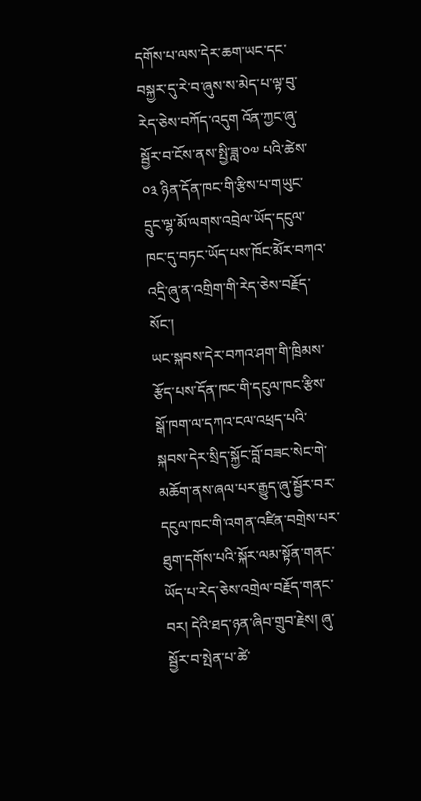དགོས་པ་ལས་དེར་ཆག་ཡང་དང་བསྐྱར་དུ་རེ་བ་ཞུས་ས་མེད་པ་ལྟ་བུ་རེད་ཅེས་བཀོད་འདུག འོན་ཀྱང་ཞུ་སྦྱོར་བ་ངོས་ནས་སྤྱི་ཟླ་༠༧ པའི་ཚེས་༠༣ ཉིན་དོན་ཁང་གི་རྩིས་པ་གཡུང་དྲུང་ལྷ་མོ་ལགས་འབྲེལ་ཡོད་དངུལ་ཁང་དུ་བཏང་ཡོད་པས་ཁོང་མོེར་བཀའ་འདྲི་ཞུ་ན་འགྲིག་གི་རེད་ཅེས་བརྗོད་སོང་།
ཡང་སྐབས་དེར་བཀའ་ཤག་གི་ཁྲིམས་རྩོད་པས་དོན་ཁང་གི་དངུལ་ཁང་རྩིས་སྒོ་ཁག་ལ་དཀའ་ངལ་འཕྲད་པའི་སྐབས་དེར་སྲིད་སྐྱོང་བློ་བཟང་སེང་གེ་མཆོག་ནས་ཞལ་པར་རྒྱུད་ཞུ་སྦྱོར་བར་དངུལ་ཁང་གི་འགན་འཛིན་བགྲེས་པར་ཐུག་དགོས་པའི་སྐོར་ལམ་སྟོན་གནང་ཡོད་པ་རེད་ཅེས་འགྲེལ་བརྗོད་གནང་བར། དེའི་ཐད་ཉན་ཞིབ་གྲུབ་རྗེས། ཞུ་སྦྱོར་བ་སྤེན་པ་ཚེ་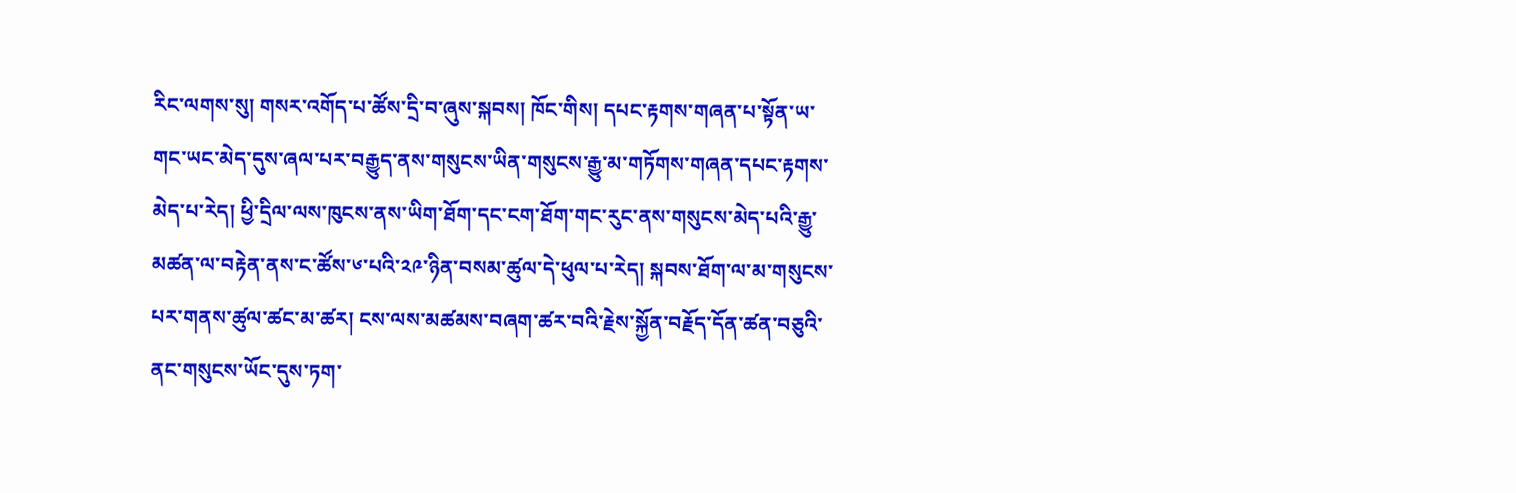རིང་ལགས་སུ། གསར་འགོད་པ་ཚོས་དྲི་བ་ཞུས་སྐབས། ཁོང་གིས། དཔང་རྟགས་གཞན་པ་སྟོན་ཡ་གང་ཡང་མེད་དུས་ཞལ་པར་བརྒྱུད་ནས་གསུངས་ཡིན་གསུངས་རྒྱུ་མ་གཏོགས་གཞན་དཔང་རྟགས་མེད་པ་རེད། ཕྱི་དྲིལ་ལས་ཁུངས་ནས་ཡིག་ཐོག་དང་ངག་ཐོག་གང་རུང་ནས་གསུངས་མེད་པའི་རྒྱུ་མཚན་ལ་བརྟེན་ནས་ང་ཚོས་༦་པའི་༢༩་ཉིན་བསམ་ཚུལ་དེ་ཕུལ་པ་རེད། སྐབས་ཐོག་ལ་མ་གསུངས་པར་གནས་ཚུལ་ཚང་མ་ཚར། ངས་ལས་མཚམས་བཞག་ཚར་བའི་རྗེས་སྐྱོན་བརྗོད་དོན་ཚན་བཅུའི་ནང་གསུངས་ཡོང་དུས་ཏག་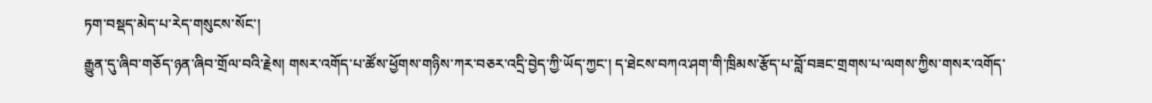ཏག་བསྡད་མེད་པ་རེད་གསུངས་སོང་།
རྒྱུན་དུ་ཞིབ་གཅོད་ཉན་ཞིབ་གྲོལ་བའི་རྗེས། གསར་འགོད་པ་ཚོས་ཕྱོགས་གཉིས་ཀར་བཅར་འདྲི་བྱེད་ཀྱི་ཡོད་ཀྱང་། ད་ཐེངས་བཀའ་ཤག་གི་ཁྲིམས་རྩོད་པ་བློ་བཟང་གྲགས་པ་ལགས་ཀྱིས་གསར་འགོད་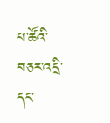པ་ཚོའི་བཅར་འདྲི་དང་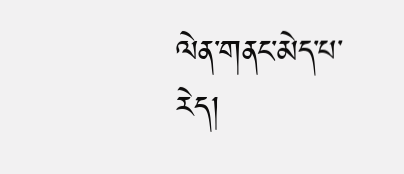ལེན་གནང་མེད་པ་རེད།